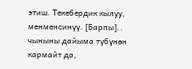этиш. Текебердик кылуу, менменсинүү. [Барпы].. чыныны дайыма түбүнөн кармайт да,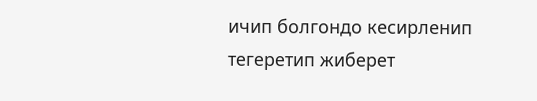ичип болгондо кесирленип тегеретип жиберет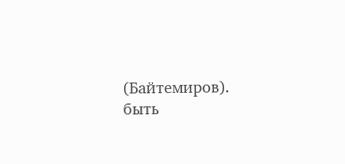(Байтемиров).
быть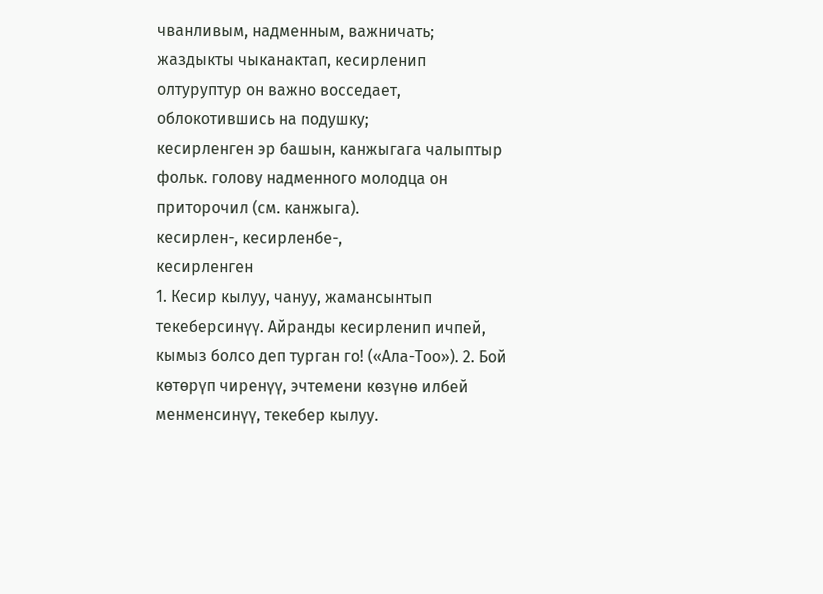чванливым, надменным, важничать;
жаздыкты чыканактап, кесирленип олтуруптур он важно восседает, облокотившись на подушку;
кесирленген эр башын, канжыгага чалыптыр фольк. голову надменного молодца он приторочил (см. канжыга).
кесирлен-, кесирленбе-,
кесирленген
1. Кесир кылуу, чануу, жамансынтып текеберсинүү. Айранды кесирленип ичпей, кымыз болсо деп турган го! («Ала-Тоо»). 2. Бой көтөрүп чиренүү, эчтемени көзүнө илбей менменсинүү, текебер кылуу.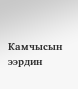Камчысын ээрдин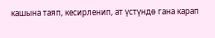кашына таяп, кесирленип, ат үстүндө гана карап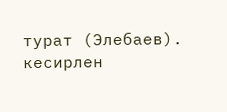турат (Элебаев).
кесирлен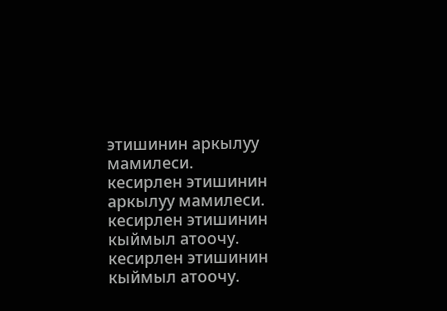этишинин аркылуу мамилеси.
кесирлен этишинин аркылуу мамилеси.
кесирлен этишинин кыймыл атоочу.
кесирлен этишинин кыймыл атоочу.